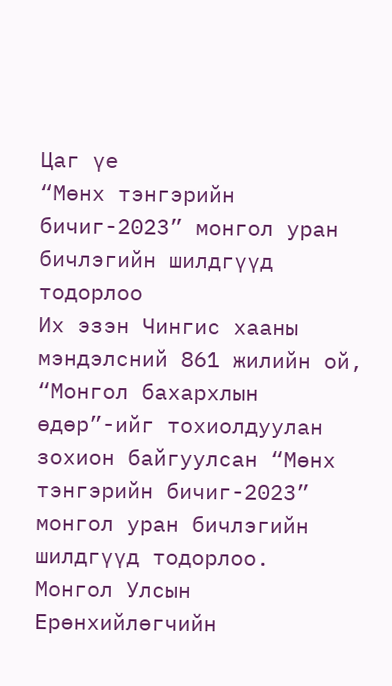Цаг үе
“Мөнх тэнгэрийн бичиг-2023” монгол уран бичлэгийн шилдгүүд тодорлоо
Их эзэн Чингис хааны мэндэлсний 861 жилийн ой, “Монгол бахархлын өдөр”-ийг тохиолдуулан зохион байгуулсан “Мөнх тэнгэрийн бичиг-2023” монгол уран бичлэгийн шилдгүүд тодорлоо.
Монгол Улсын Ерөнхийлөгчийн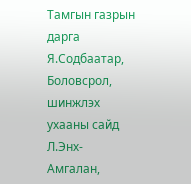Тамгын газрын дарга Я.Содбаатар, Боловсрол, шинжлэх ухааны сайд Л.Энх-Амгалан,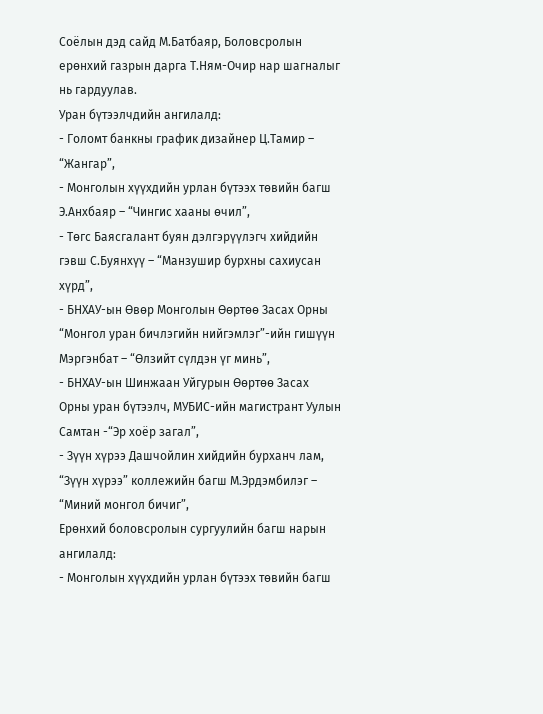Соёлын дэд сайд М.Батбаяр, Боловсролын ерөнхий газрын дарга Т.Ням-Очир нар шагналыг нь гардуулав.
Уран бүтээлчдийн ангилалд:
- Голомт банкны график дизайнер Ц.Тамир – “Жангар”,
- Монголын хүүхдийн урлан бүтээх төвийн багш Э.Анхбаяр – “Чингис хааны өчил”,
- Төгс Баясгалант буян дэлгэрүүлэгч хийдийн гэвш С.Буянхүү – “Манзушир бурхны сахиусан хүрд”,
- БНХАУ-ын Өвөр Монголын Өөртөө Засах Орны “Монгол уран бичлэгийн нийгэмлэг”-ийн гишүүн Мэргэнбат – “Өлзийт сүлдэн үг минь”,
- БНХАУ-ын Шинжаан Уйгурын Өөртөө Засах Орны уран бүтээлч, МУБИС-ийн магистрант Уулын Самтан -“Эр хоёр загал”,
- Зүүн хүрээ Дашчойлин хийдийн бурханч лам, “Зүүн хүрээ” коллежийн багш М.Эрдэмбилэг – “Миний монгол бичиг”,
Ерөнхий боловсролын сургуулийн багш нарын ангилалд:
- Монголын хүүхдийн урлан бүтээх төвийн багш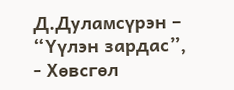Д.Дуламсүрэн – “Үүлэн зардас”,
- Хөвсгөл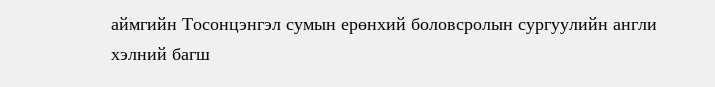аймгийн Тосонцэнгэл сумын ерөнхий боловсролын сургуулийн англи хэлний багш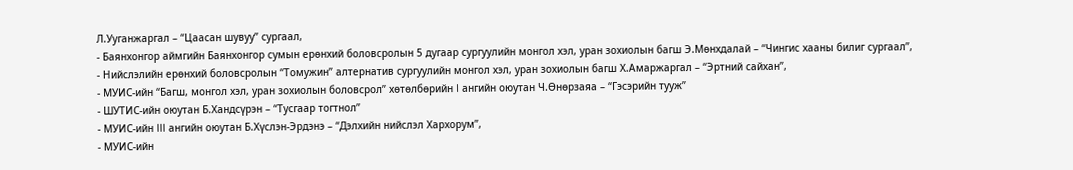Л.Ууганжаргал – “Цаасан шувуу” сургаал,
- Баянхонгор аймгийн Баянхонгор сумын ерөнхий боловсролын 5 дугаар сургуулийн монгол хэл, уран зохиолын багш Э.Мөнхдалай – “Чингис хааны билиг сургаал”,
- Нийслэлийн ерөнхий боловсролын “Томужин” алтернатив сургуулийн монгол хэл, уран зохиолын багш Х.Амаржаргал – “Эртний сайхан”,
- МУИС-ийн “Багш, монгол хэл, уран зохиолын боловсрол” хөтөлбөрийн I ангийн оюутан Ч.Өнөрзаяа – “Гэсэрийн тууж”
- ШУТИС-ийн оюутан Б.Хандсүрэн – “Тусгаар тогтнол”
- МУИС-ийн III ангийн оюутан Б.Хүслэн-Эрдэнэ – “Дэлхийн нийслэл Хархорум”,
- МУИС-ийн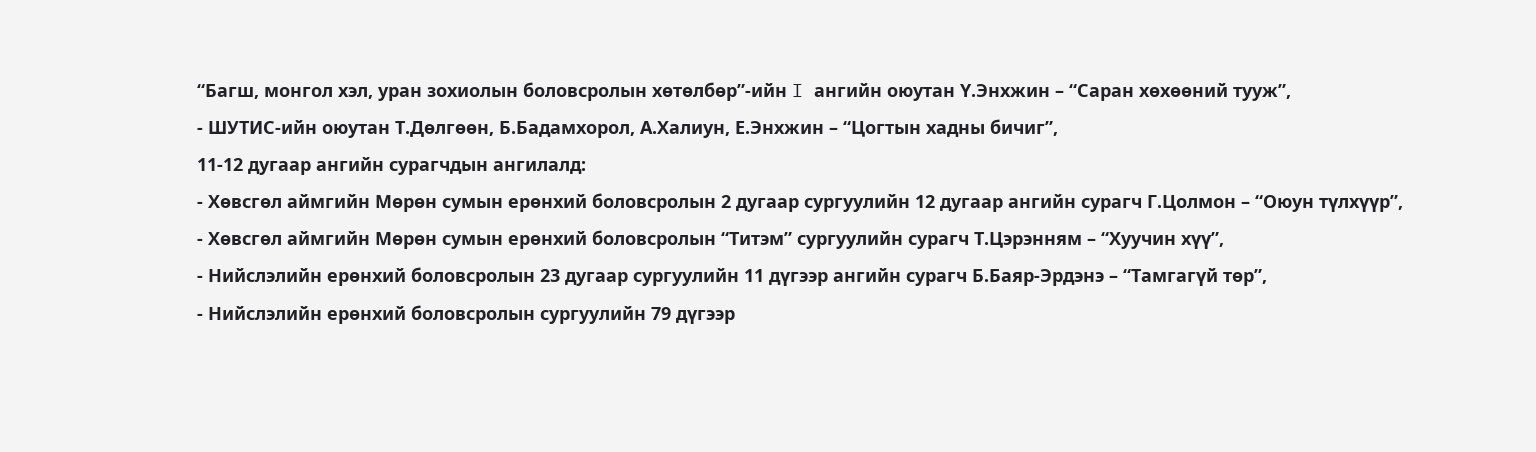“Багш, монгол хэл, уран зохиолын боловсролын хөтөлбөр”-ийн I ангийн оюутан Ү.Энхжин – “Саран хөхөөний тууж”,
- ШУТИС-ийн оюутан Т.Дөлгөөн, Б.Бадамхорол, А.Халиун, Е.Энхжин – “Цогтын хадны бичиг”,
11-12 дугаар ангийн сурагчдын ангилалд:
- Хөвсгөл аймгийн Мөрөн сумын ерөнхий боловсролын 2 дугаар сургуулийн 12 дугаар ангийн сурагч Г.Цолмон – “Оюун түлхүүр”,
- Хөвсгөл аймгийн Мөрөн сумын ерөнхий боловсролын “Титэм” сургуулийн сурагч Т.Цэрэнням – “Хуучин хүү”,
- Нийслэлийн ерөнхий боловсролын 23 дугаар сургуулийн 11 дүгээр ангийн сурагч Б.Баяр-Эрдэнэ – “Тамгагүй төр”,
- Нийслэлийн ерөнхий боловсролын сургуулийн 79 дүгээр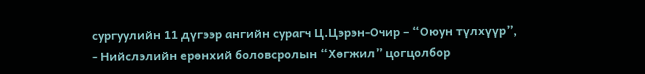сургуулийн 11 дүгээр ангийн сурагч Ц.Цэрэн-Очир – “Оюун түлхүүр”,
- Нийслэлийн ерөнхий боловсролын “Хөгжил” цогцолбор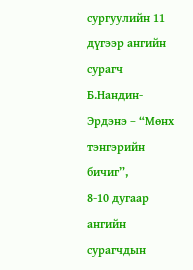сургуулийн 11 дүгээр ангийн сурагч Б.Нандин-Эрдэнэ – “Мөнх тэнгэрийн бичиг”,
8-10 дугаар ангийн сурагчдын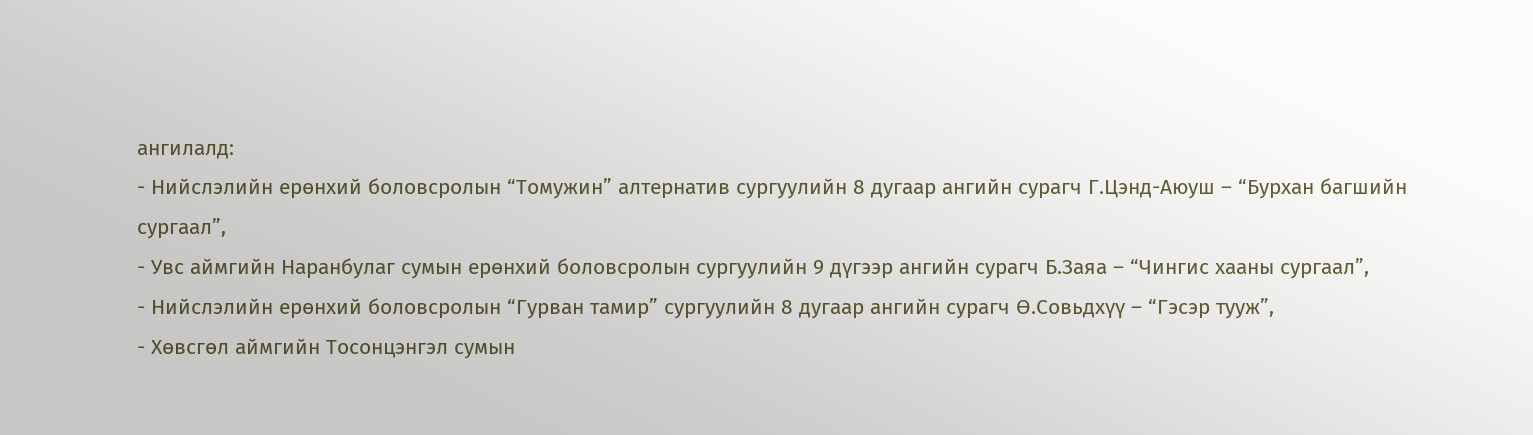ангилалд:
- Нийслэлийн ерөнхий боловсролын “Томужин” алтернатив сургуулийн 8 дугаар ангийн сурагч Г.Цэнд-Аюуш – “Бурхан багшийн сургаал”,
- Увс аймгийн Наранбулаг сумын ерөнхий боловсролын сургуулийн 9 дүгээр ангийн сурагч Б.Заяа – “Чингис хааны сургаал”,
- Нийслэлийн ерөнхий боловсролын “Гурван тамир” сургуулийн 8 дугаар ангийн сурагч Ө.Совьдхүү – “Гэсэр тууж”,
- Хөвсгөл аймгийн Тосонцэнгэл сумын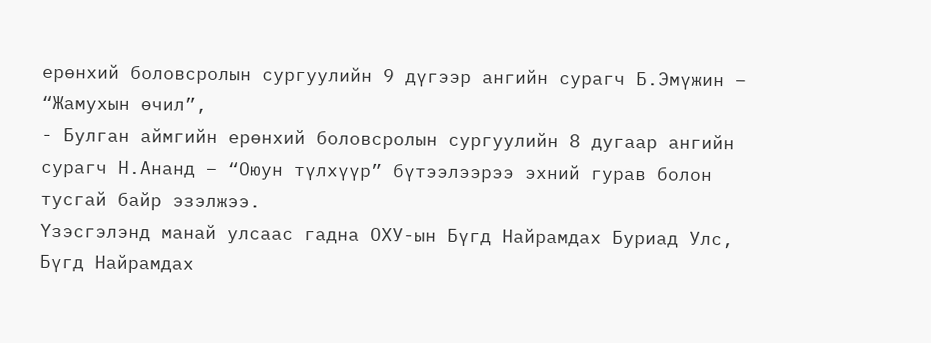ерөнхий боловсролын сургуулийн 9 дүгээр ангийн сурагч Б.Эмүжин – “Жамухын өчил”,
- Булган аймгийн ерөнхий боловсролын сургуулийн 8 дугаар ангийн сурагч Н.Ананд – “Оюун түлхүүр” бүтээлээрээ эхний гурав болон тусгай байр эзэлжээ.
Үзэсгэлэнд манай улсаас гадна ОХУ-ын Бүгд Найрамдах Буриад Улс, Бүгд Найрамдах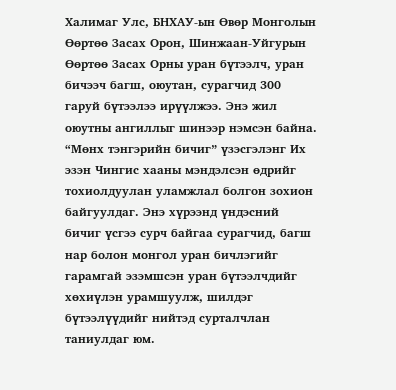Халимаг Улс, БНХАУ-ын Өвөр Монголын Өөртөө Засах Орон, Шинжаан-Уйгурын Өөртөө Засах Орны уран бүтээлч, уран бичээч багш, оюутан, сурагчид 300 гаруй бүтээлээ ирүүлжээ. Энэ жил оюутны ангиллыг шинээр нэмсэн байна.
“Мөнх тэнгэрийн бичиг” үзэсгэлэнг Их эзэн Чингис хааны мэндэлсэн өдрийг тохиолдуулан уламжлал болгон зохион байгуулдаг. Энэ хүрээнд үндэсний бичиг үсгээ сурч байгаа сурагчид, багш нар болон монгол уран бичлэгийг гарамгай эзэмшсэн уран бүтээлчдийг хөхиүлэн урамшуулж, шилдэг бүтээлүүдийг нийтэд сурталчлан таниулдаг юм.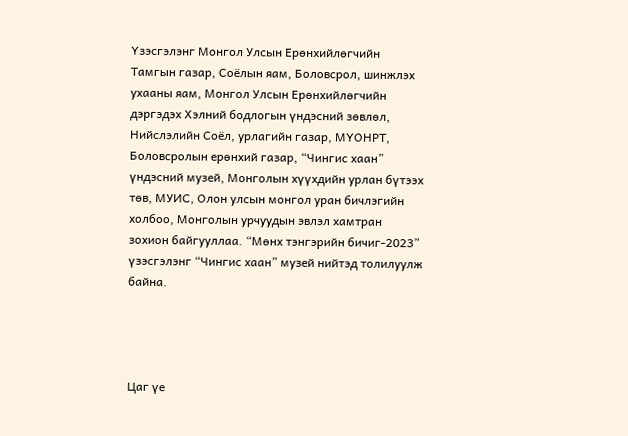Үзэсгэлэнг Монгол Улсын Ерөнхийлөгчийн Тамгын газар, Соёлын яам, Боловсрол, шинжлэх ухааны яам, Монгол Улсын Ерөнхийлөгчийн дэргэдэх Хэлний бодлогын үндэсний зөвлөл, Нийслэлийн Соёл, урлагийн газар, МҮОНРТ, Боловсролын ерөнхий газар, “Чингис хаан” үндэсний музей, Монголын хүүхдийн урлан бүтээх төв, МУИС, Олон улсын монгол уран бичлэгийн холбоо, Монголын урчуудын эвлэл хамтран зохион байгууллаа. “Мөнх тэнгэрийн бичиг-2023” үзэсгэлэнг “Чингис хаан” музей нийтэд толилуулж байна.




Цаг үе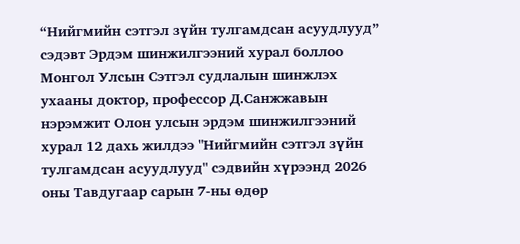“Нийгмийн сэтгэл зүйн тулгамдсан асуудлууд” сэдэвт Эрдэм шинжилгээний хурал боллоо
Монгол Улсын Сэтгэл судлалын шинжлэх ухааны доктор, профессор Д.Санжжавын нэрэмжит Олон улсын эрдэм шинжилгээний хурал 12 дахь жилдээ "Нийгмийн сэтгэл зүйн тулгамдсан асуудлууд" сэдвийн хүрээнд 2026 оны Тавдугаар сарын 7-ны өдөр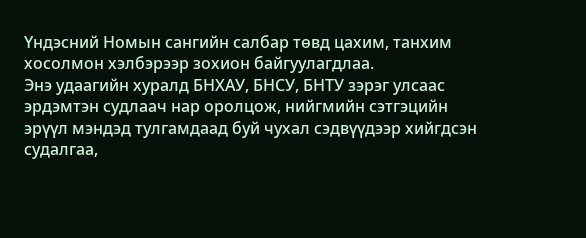Үндэсний Номын сангийн салбар төвд цахим, танхим хосолмон хэлбэрээр зохион байгуулагдлаа.
Энэ удаагийн хуралд БНХАУ, БНСУ, БНТУ зэрэг улсаас эрдэмтэн судлаач нар оролцож, нийгмийн сэтгэцийн эрүүл мэндэд тулгамдаад буй чухал сэдвүүдээр хийгдсэн судалгаа,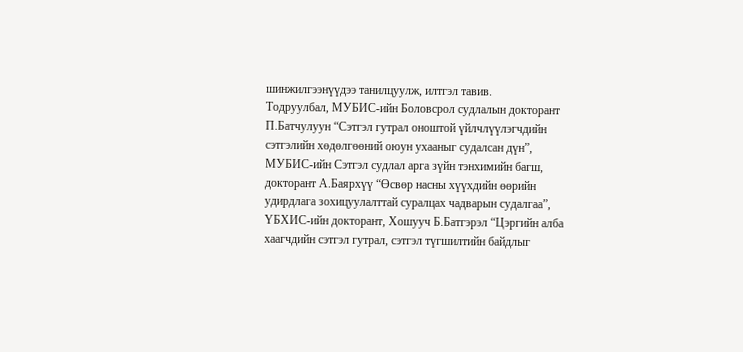шинжилгээнүүдээ танилцуулж, илтгэл тавив.
Тодруулбал, МУБИС-ийн Боловсрол судлалын докторант П.Батчулуун “Сэтгэл гутрал оноштой үйлчлүүлэгчдийн сэтгэлийн хөдөлгөөний оюун ухааныг судалсан дүн”, МУБИС-ийн Сэтгэл судлал арга зүйн тэнхимийн багш, докторант А.Баярхүү “Өсвөр насны хүүхдийн өөрийн удирдлага зохицуулалттай суралцах чадварын судалгаа”, ҮБХИС-ийн докторант, Хошууч Б.Батгэрэл “Цэргийн алба хаагчдийн сэтгэл гутрал, сэтгэл түгшилтийн байдлыг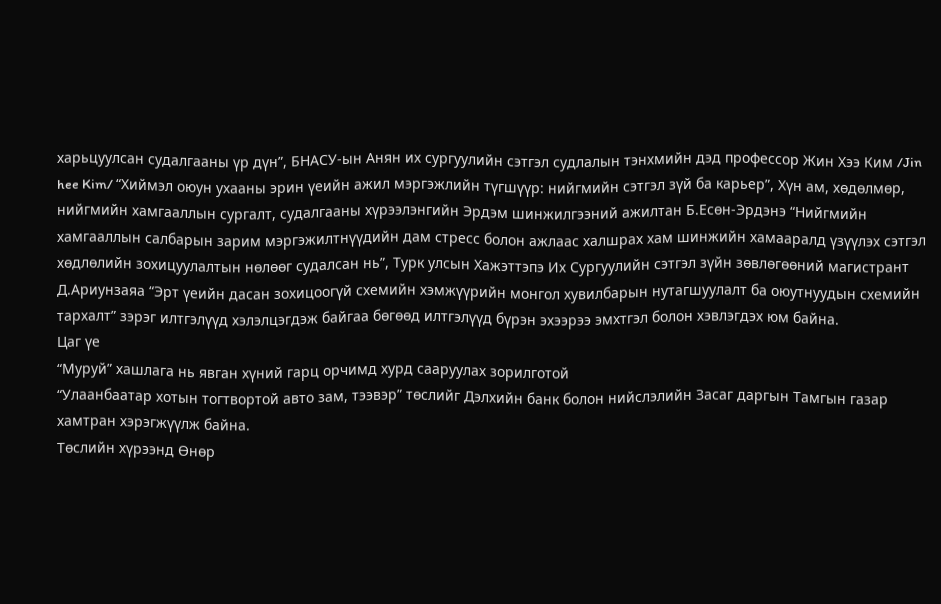харьцуулсан судалгааны үр дүн”, БНАСУ-ын Анян их сургуулийн сэтгэл судлалын тэнхмийн дэд профессор Жин Хээ Ким /Jin hee Kim/ “Хиймэл оюун ухааны эрин үеийн ажил мэргэжлийн түгшүүр: нийгмийн сэтгэл зүй ба карьер”, Хүн ам, хөдөлмөр, нийгмийн хамгааллын сургалт, судалгааны хүрээлэнгийн Эрдэм шинжилгээний ажилтан Б.Есөн-Эрдэнэ “Нийгмийн хамгааллын салбарын зарим мэргэжилтнүүдийн дам стресс болон ажлаас халшрах хам шинжийн хамааралд үзүүлэх сэтгэл хөдлөлийн зохицуулалтын нөлөөг судалсан нь”, Турк улсын Хажэттэпэ Их Сургуулийн сэтгэл зүйн зөвлөгөөний магистрант Д.Ариунзаяа “Эрт үеийн дасан зохицоогүй схемийн хэмжүүрийн монгол хувилбарын нутагшуулалт ба оюутнуудын схемийн тархалт” зэрэг илтгэлүүд хэлэлцэгдэж байгаа бөгөөд илтгэлүүд бүрэн эхээрээ эмхтгэл болон хэвлэгдэх юм байна.
Цаг үе
“Муруй” хашлага нь явган хүний гарц орчимд хурд сааруулах зорилготой
“Улаанбаатар хотын тогтвортой авто зам, тээвэр” төслийг Дэлхийн банк болон нийслэлийн Засаг даргын Тамгын газар хамтран хэрэгжүүлж байна.
Төслийн хүрээнд Өнөр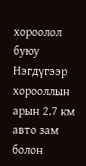хороолол буюу Нэгдүгээр хорооллын арын 2.7 км авто зам болон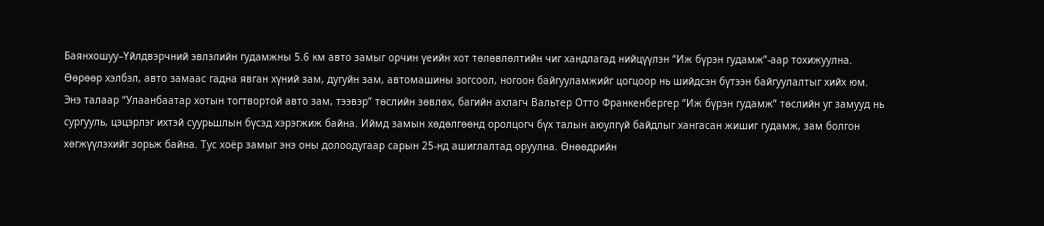Баянхошуу–Үйлдвэрчний эвлэлийн гудамжны 5.6 км авто замыг орчин үеийн хот төлөвлөлтийн чиг хандлагад нийцүүлэн “Иж бүрэн гудамж”-аар тохижуулна.
Өөрөөр хэлбэл, авто замаас гадна явган хүний зам, дугуйн зам, автомашины зогсоол, ногоон байгууламжийг цогцоор нь шийдсэн бүтээн байгуулалтыг хийх юм.
Энэ талаар “Улаанбаатар хотын тогтвортой авто зам, тээвэр” төслийн зөвлөх, багийн ахлагч Вальтер Отто Франкенбергер “Иж бүрэн гудамж” төслийн уг замууд нь сургууль, цэцэрлэг ихтэй суурьшлын бүсэд хэрэгжиж байна. Иймд замын хөдөлгөөнд оролцогч бүх талын аюулгүй байдлыг хангасан жишиг гудамж, зам болгон хөгжүүлэхийг зорьж байна. Тус хоёр замыг энэ оны долоодугаар сарын 25-нд ашиглалтад оруулна. Өнөөдрийн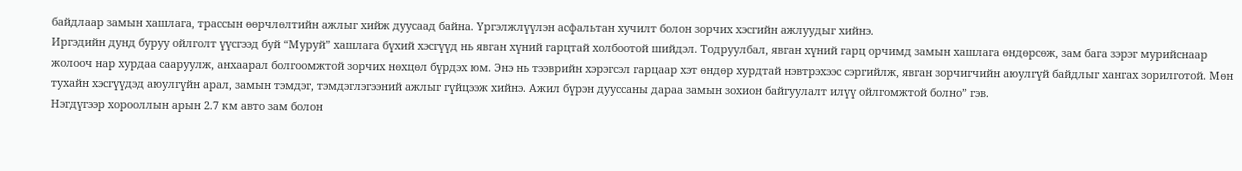байдлаар замын хашлага, трассын өөрчлөлтийн ажлыг хийж дуусаад байна. Үргэлжлүүлэн асфальтан хучилт болон зорчих хэсгийн ажлуудыг хийнэ.
Иргэдийн дунд буруу ойлголт үүсгээд буй “Муруй” хашлага бүхий хэсгүүд нь явган хүний гарцтай холбоотой шийдэл. Тодруулбал, явган хүний гарц орчимд замын хашлага өндөрсөж, зам бага зэрэг мурийснаар жолооч нар хурдаа сааруулж, анхаарал болгоомжтой зорчих нөхцөл бүрдэх юм. Энэ нь тээврийн хэрэгсэл гарцаар хэт өндөр хурдтай нэвтрэхээс сэргийлж, явган зорчигчийн аюулгүй байдлыг хангах зорилготой. Мөн тухайн хэсгүүдэд аюулгүйн арал, замын тэмдэг, тэмдэглэгээний ажлыг гүйцээж хийнэ. Ажил бүрэн дууссаны дараа замын зохион байгуулалт илүү ойлгомжтой болно” гэв.
Нэгдүгээр хорооллын арын 2.7 км авто зам болон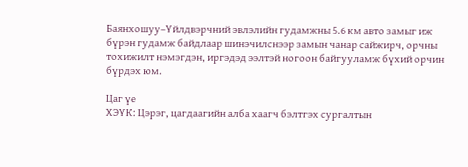Баянхошуу–Үйлдвэрчний эвлэлийн гудамжны 5.6 км авто замыг иж бүрэн гудамж байдлаар шинэчилснээр замын чанар сайжирч, орчны тохижилт нэмэгдэн, иргэдэд ээлтэй ногоон байгууламж бүхий орчин бүрдэх юм.

Цаг үе
ХЭҮК: Цэрэг, цагдаагийн алба хаагч бэлтгэх сургалтын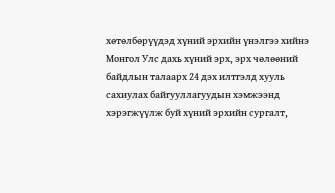хөтөлбөрүүдэд хүний эрхийн үнэлгээ хийнэ
Монгол Улс дахь хүний эрх, эрх чөлөөний байдлын талаарх 24 дэх илтгэлд хууль сахиулах байгууллагуудын хэмжээнд хэрэгжүүлж буй хүний эрхийн сургалт,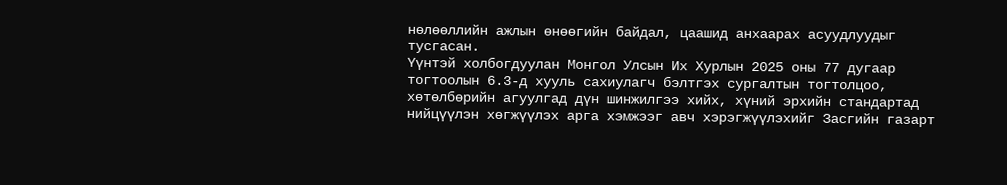нөлөөллийн ажлын өнөөгийн байдал, цаашид анхаарах асуудлуудыг тусгасан.
Үүнтэй холбогдуулан Монгол Улсын Их Хурлын 2025 оны 77 дугаар тогтоолын 6.3-д хууль сахиулагч бэлтгэх сургалтын тогтолцоо, хөтөлбөрийн агуулгад дүн шинжилгээ хийх, хүний эрхийн стандартад нийцүүлэн хөгжүүлэх арга хэмжээг авч хэрэгжүүлэхийг Засгийн газарт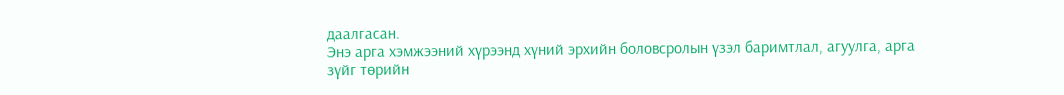даалгасан.
Энэ арга хэмжээний хүрээнд хүний эрхийн боловсролын үзэл баримтлал, агуулга, арга зүйг төрийн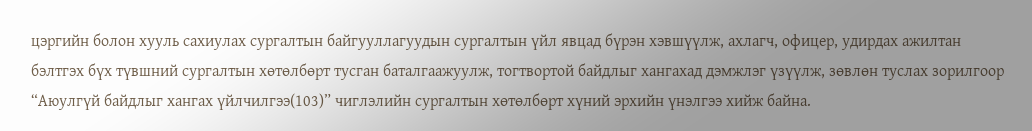цэргийн болон хууль сахиулах сургалтын байгууллагуудын сургалтын үйл явцад бүрэн хэвшүүлж, ахлагч, офицер, удирдах ажилтан бэлтгэх бүх түвшний сургалтын хөтөлбөрт тусган баталгаажуулж, тогтвортой байдлыг хангахад дэмжлэг үзүүлж, зөвлөн туслах зорилгоор “Аюулгүй байдлыг хангах үйлчилгээ(103)” чиглэлийн сургалтын хөтөлбөрт хүний эрхийн үнэлгээ хийж байна.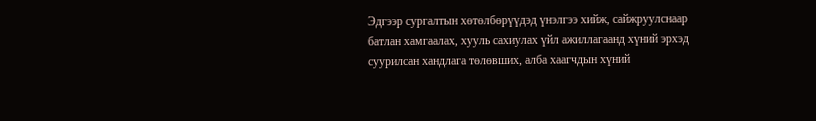Эдгээр сургалтын хөтөлбөрүүдэд үнэлгээ хийж, сайжруулснаар батлан хамгаалах, хууль сахиулах үйл ажиллагаанд хүний эрхэд суурилсан хандлага төлөвших, алба хаагчдын хүний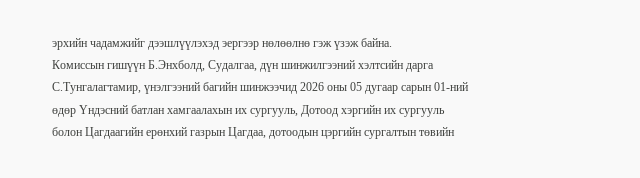эрхийн чадамжийг дээшлүүлэхэд эергээр нөлөөлнө гэж үзэж байна.
Комиссын гишүүн Б.Энхболд, Судалгаа, дүн шинжилгээний хэлтсийн дарга С.Тунгалагтамир, үнэлгээний багийн шинжээчид 2026 оны 05 дугаар сарын 01-ний өдөр Үндэсний батлан хамгаалахын их сургууль, Дотоод хэргийн их сургууль болон Цагдаагийн ерөнхий газрын Цагдаа, дотоодын цэргийн сургалтын төвийн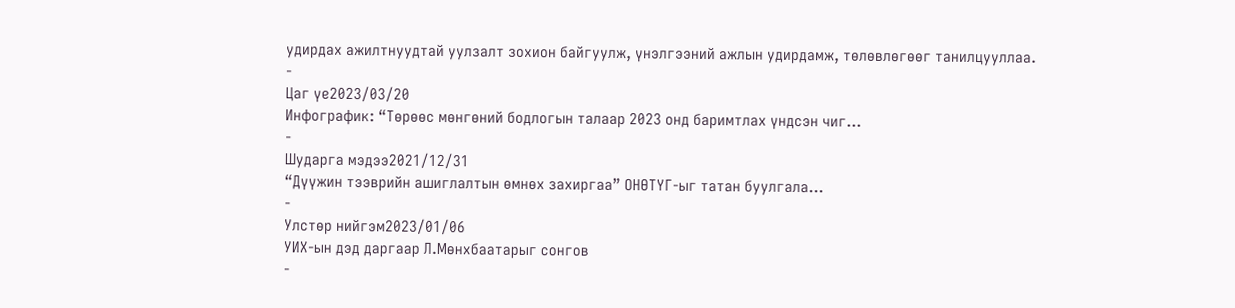удирдах ажилтнуудтай уулзалт зохион байгуулж, үнэлгээний ажлын удирдамж, төлөвлөгөөг танилцууллаа.
-
Цаг үе2023/03/20
Инфографик: “Төрөөс мөнгөний бодлогын талаар 2023 онд баримтлах үндсэн чиг...
-
Шударга мэдээ2021/12/31
“Дүүжин тээврийн ашиглалтын өмнөх захиргаа” ОНӨТҮГ-ыг татан буулгала...
-
Улстөр нийгэм2023/01/06
УИХ-ын дэд даргаар Л.Мөнхбаатарыг сонгов
-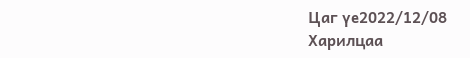Цаг үе2022/12/08
Харилцаа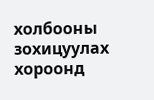холбооны зохицуулах хороонд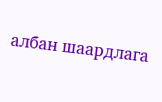албан шаардлага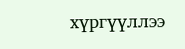хүргүүллээ